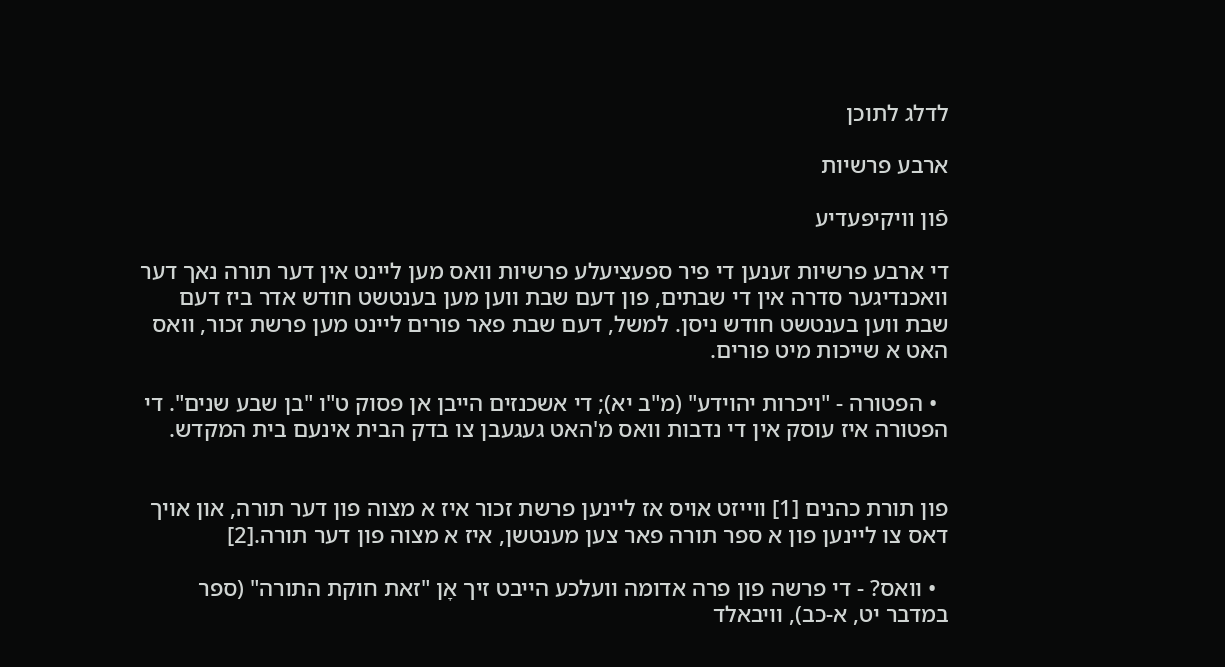לדלג לתוכן

ארבע פרשיות

פֿון װיקיפּעדיע

די ארבע פרשיות זענען די פיר ספעציעלע פרשיות וואס מען ליינט אין דער תורה נאך דער וואכנדיגער סדרה אין די שבתים, פון דעם שבת ווען מען בענטשט חודש אדר ביז דעם שבת ווען בענטשט חודש ניסן. למשל, דעם שבת פאר פורים ליינט מען פרשת זכור, וואס האט א שייכות מיט פורים.

  • הפטורה - "ויכרות יהוידע" (מ"ב יא); די אשכנזים הייבן אן פסוק ט"ו "בן שבע שנים". די הפטורה איז עוסק אין די נדבות וואס מ'האט געגעבן צו בדק הבית אינעם בית המקדש.


פון תורת כהנים [1] ווייזט אויס אז ליינען פרשת זכור איז א מצוה פון דער תורה, און אויך דאס צו ליינען פון א ספר תורה פאר צען מענטשן, איז א מצוה פון דער תורה.[2]

  • וואס? - די פרשה פון פרה אדומה וועלכע הייבט זיך אָן "זאת חוקת התורה" (ספר במדבר יט, א-כב), וויבאלד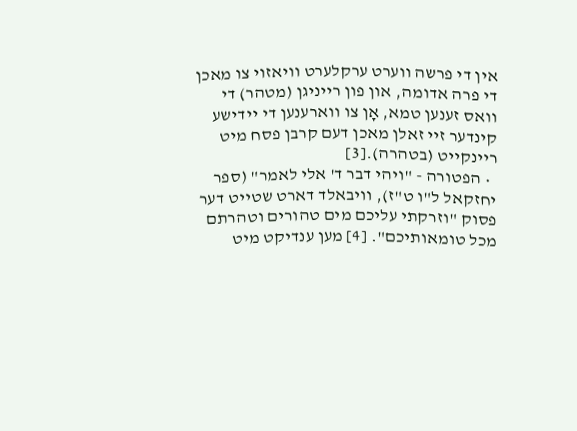אין די פרשה ווערט ערקלערט וויאזוי צו מאכן די פרה אדומה, און פון רייניגן (מטהר) די וואס זענען טמא, אָן צו ווארענען די יידישע קינדער זיי זאלן מאכן דעם קרבן פסח מיט ריינקייט (בטהרה).[3]
  • הפטורה - "ויהי דבר ד' אלי לאמר" (ספר יחזקאל ל"ו ט"ז), וויבאלד דארט שטייט דער פסוק "וזרקתי עליכם מים טהורים וטהרתם מכל טומאותיכם". [4] מען ענדיקט מיט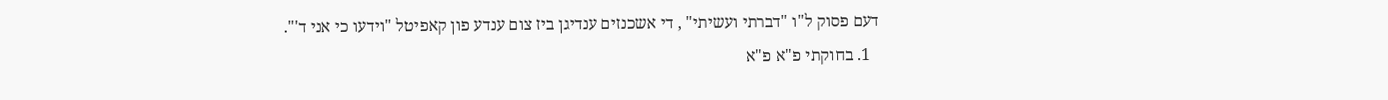דעם פסוק ל"ו "דברתי ועשיתי" , די אשכנזים ענדיגן ביז צום ענדע פון קאפיטל "וידעו כי אני ד'".
  1. בחוקתי פ"א פ"א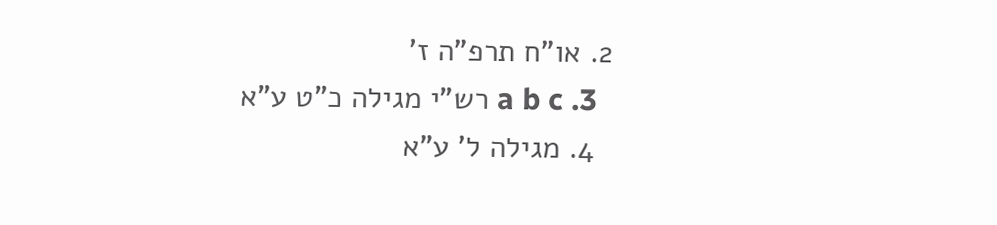2. או"ח תרפ"ה ז'
  3. a b c רש"י מגילה כ"ט ע"א
  4. מגילה ל' ע"א